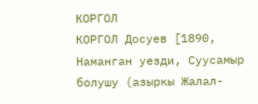КОРГОЛ
КОРГОЛ Досуев [1890, Наманган уезди, Суусамыр болушу (азыркы Жалал-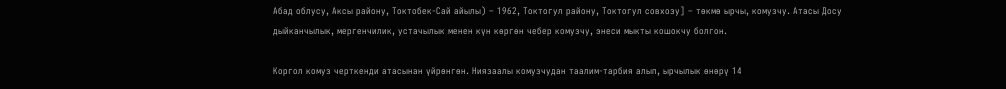Абад облусу, Аксы району, Токтобек-Сай айылы) – 1962, Токтогул району, Токтогул совхозу] – төкмө ырчы, комузчу. Атасы Досу дыйканчылык, мергенчилик, устачылык менен күн көргөн чебер комузчу, энеси мыкты кошокчу болгон.

Коргол комуз черткенди атасынан үйрөнгөн. Ниязаалы комузчудан таалим-тарбия алып, ырчылык өнөрү 14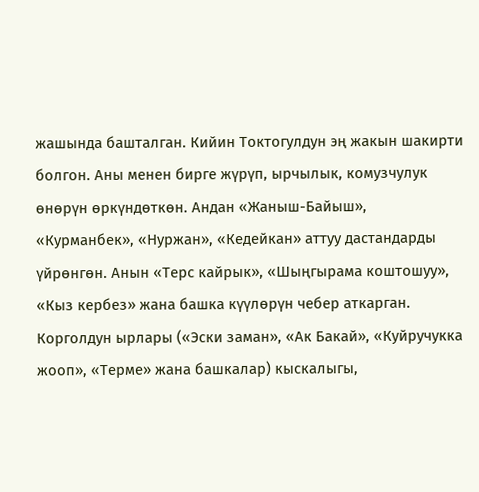жашында башталган. Кийин Токтогулдун эң жакын шакирти болгон. Аны менен бирге жүрүп, ырчылык, комузчулук өнөрүн өркүндөткөн. Андан «Жаныш-Байыш», «Курманбек», «Нуржан», «Кедейкан» аттуу дастандарды үйрөнгөн. Анын «Терс кайрык», «Шыңгырама коштошуу», «Кыз кербез» жана башка күүлөрүн чебер аткарган. Корголдун ырлары («Эски заман», «Ак Бакай», «Куйручукка жооп», «Терме» жана башкалар) кыскалыгы,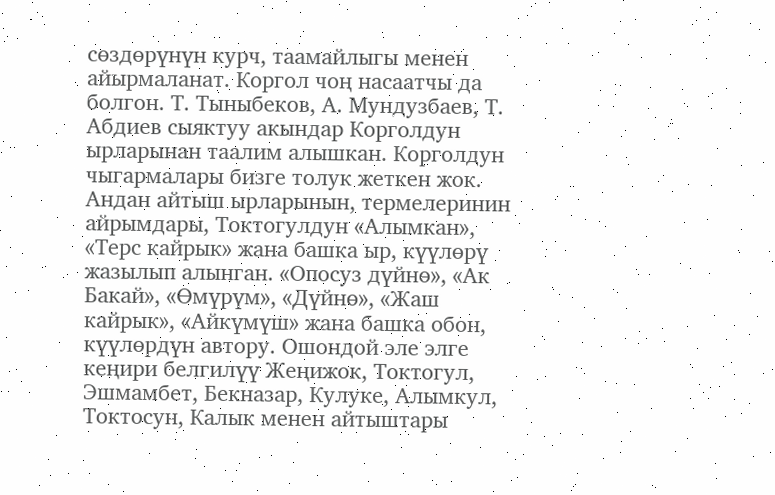сөздөрүнүн курч, таамайлыгы менен айырмаланат. Коргол чоң насаатчы да болгон. Т. Тыныбеков, А. Мундузбаев, Т. Абдиев сыяктуу акындар Корголдун ырларынан таалим алышкан. Корголдун чыгармалары бизге толук жеткен жок. Андан айтыш ырларынын, термелеринин айрымдары, Токтогулдун «Алымкан», «Терс кайрык» жана башка ыр, күүлөрү жазылып алынган. «Опосуз дүйнө», «Ак Бакай», «Өмүрүм», «Дүйнө», «Жаш кайрык», «Айкүмүш» жана башка обон, күүлөрдүн автору. Ошондой эле элге кеңири белгилүү Жеңижок, Токтогул, Эшмамбет, Бекназар, Кулуке, Алымкул, Токтосун, Калык менен айтыштары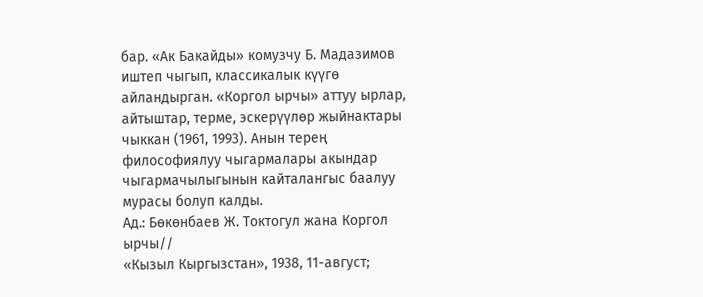бар. «Ак Бакайды» комузчу Б. Мадазимов иштеп чыгып, классикалык күүгө айландырган. «Коргол ырчы» аттуу ырлар, айтыштар, терме, эскерүүлөр жыйнактары чыккан (1961, 1993). Анын терең философиялуу чыгармалары акындар чыгармачылыгынын кайталангыс баалуу мурасы болуп калды.
Ад.: Бөкөнбаев Ж. Токтогул жана Коргол ырчы//
«Кызыл Кыргызстан», 1938, 11-август;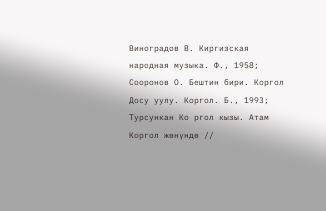Виноградов В. Киргизская народная музыка. Ф., 1958; Сооронов О. Бештин бири. Коргол Досу уулу. Коргол. Б., 1993; Турсункан Ко ргол кызы. Атам Коргол жөнүндө //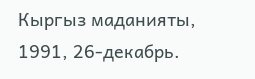Кыргыз маданияты, 1991, 26-декабрь.